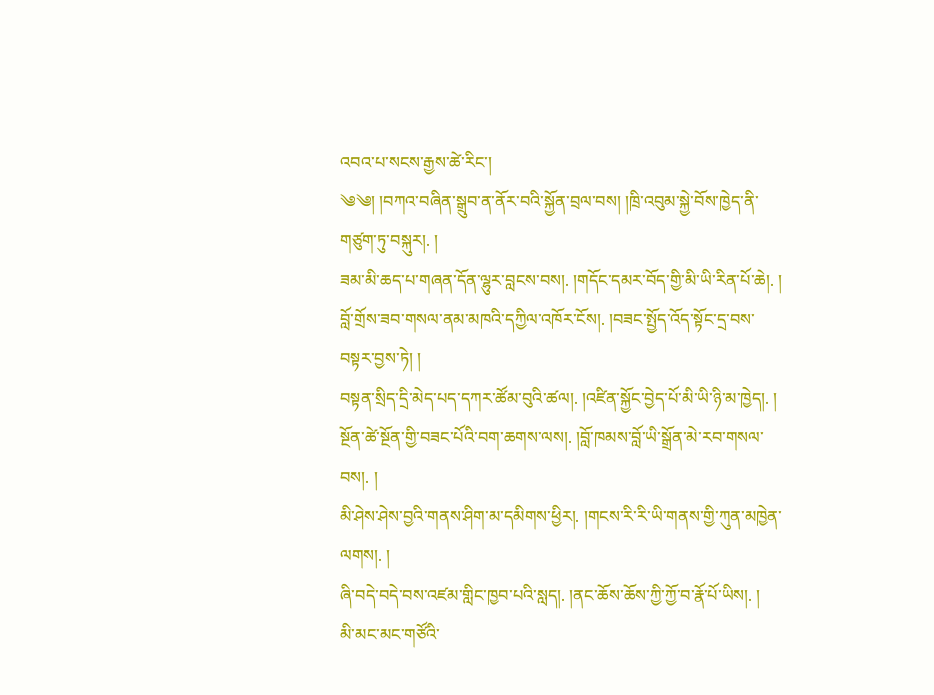འབའ་པ་སངས་རྒྱས་ཚེ་རིང་།
༄༄། །བཀའ་བཞིན་སྒྲུབ་ན་ནོར་བའི་སྐྱོན་བྲལ་བས། །ཁྲི་འབུམ་སྐྱེ་བོས་ཁྱེད་ནི་གཙུག་ཏུ་བསྐུར།. །
ཟམ་མི་ཆད་པ་གཞན་དོན་ལྷུར་བླངས་བས།. །གདོང་དམར་བོད་གྱི་མི་ཡི་རིན་པོ་ཆེ།. །
བློ་གྲོས་ཟབ་གསལ་ནམ་མཁའི་དཀྱིལ་འཁོར་ངོས།. །བཟང་སྤྱོད་འོད་སྟོང་དྲ་བས་བསྟར་བྱས་ཏེ། །
བསྟན་སྲིད་དྲི་མེད་པད་དཀར་ཚོམ་བུའི་ཚལ།. །འཛིན་སྐྱོང་བྱེད་པོ་མི་ཡི་ཉི་མ་ཁྱེད།. །
སྔོན་ཚེ་སྔོན་གྱི་བཟང་པོའི་བག་ཆགས་ལས།. །བློ་ཁམས་བློ་ཡི་སྒྲོན་མེ་རབ་གསལ་བས།. །
མི་ཤེས་ཤེས་བྱའི་གནས་ཤིག་མ་དམིགས་ཕྱིར།. །གངས་རི་རི་ཡི་གནས་གྱི་ཀུན་མཁྱེན་ལགས།. །
ཞི་བདེ་བདེ་བས་འཛམ་གླིང་ཁྱབ་པའི་སླད།. །ནང་ཆོས་ཆོས་ཀྱི་ཀྱོ་བ་རྣོ་པོ་ཡིས།. །
མི་མང་མང་གཙོའི་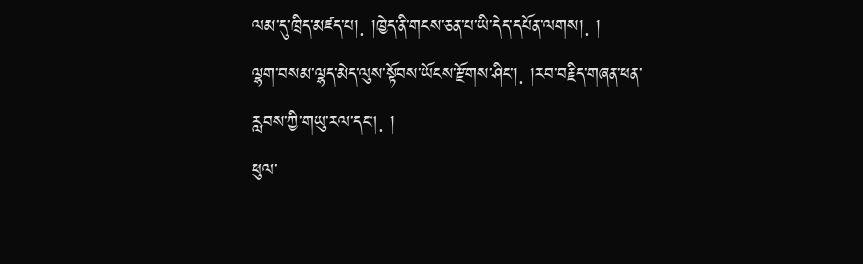ལམ་དུ་ཁྲིད་མཛད་པ།. །ཁྱེད་ནི་གངས་ཅན་པ་ཡི་དེད་དཔོན་ལགས།. །
ལྷག་བསམ་ལྷད་མེད་ལུས་སྟོབས་ཡོངས་རྫོགས་ཤིང་།. །རབ་བརྗིད་གཞན་ཕན་རླབས་ཀྱི་གཡུ་རལ་དང།. །
ཕུལ་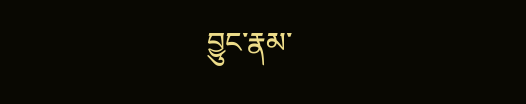བྱུང་རྣམ་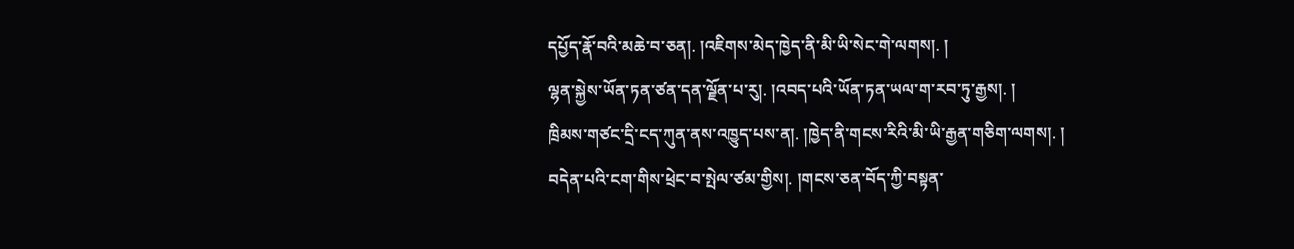དཔྱོད་རྣོ་བའི་མཆེ་བ་ཅན།. །འཇིགས་མེད་ཁྱེད་ནི་མི་ཡི་སེང་གེ་ལགས།. །
ལྷན་སྐྱེས་ཡོན་ཏན་ཙན་དན་ལྗོན་པ་རུ།. །འབད་པའི་ཡོན་ཏན་ཡལ་ག་རབ་ཏུ་རྒྱས།. །
ཁྲིམས་གཙང་དྲི་ངད་ཀུན་ནས་འཁྱུད་པས་ན།. །ཁྱེད་ནི་གངས་རིའི་མི་ཡི་རྒྱན་གཅིག་ལགས།. །
བདེན་པའི་ངག་གིས་ཕྲེང་བ་སྤེལ་ཙམ་གྱིས།. །གངས་ཅན་བོད་ཀྱི་བསྟན་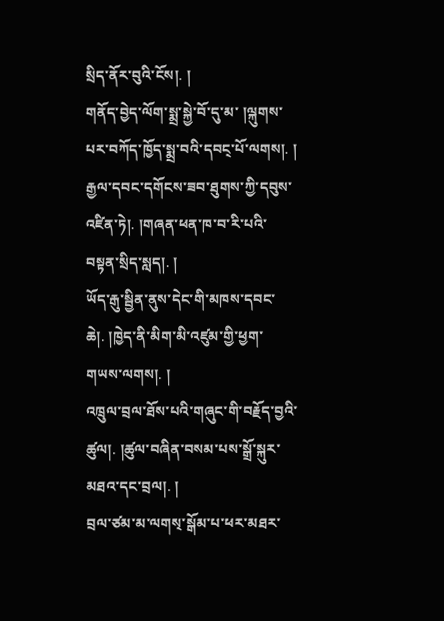སྲིད་ནོར་བུའི་ངོས།. །
གནོད་བྱེད་ལོག་སྨྲ་སྐྱེ་བོ་དུ་མ་ །ལྐུགས་པར་བཀོད་ཁྱོད་སྨྲ་བའི་དབང྄་པོ་ལགས།. །
རྒྱལ་དབང་དགོངས་ཟབ་ཐུགས་ཀྱི་དབུས་འཛིན་ཏེ།. །གཞན་ཕན་ཁ་བ་རི་པའི་བསྟན་སྲིད་སླད།. །
ཡོད་རྒུ་སྦྱིན་ནུས་དེང་གི་མཁས་དབང་ཆེ།. །ཁྱེད་ནི་མིག་མི་འཛུམ་གྱི་ཕྱག་གཡས་ལགས།. །
འཁྲུལ་བྲལ་ཐོས་པའི་གཞུང་གི་བརྗོད་བྱའི་ཚུལ།. །ཚུལ་བཞིན་བསམ་པས་སྒྲོ་སྐུར་མཐའ་དང་བྲལ།. །
བྲལ་ཙམ་མ་ལགས྄་སྒོམ་པ་ཕར་མཐར་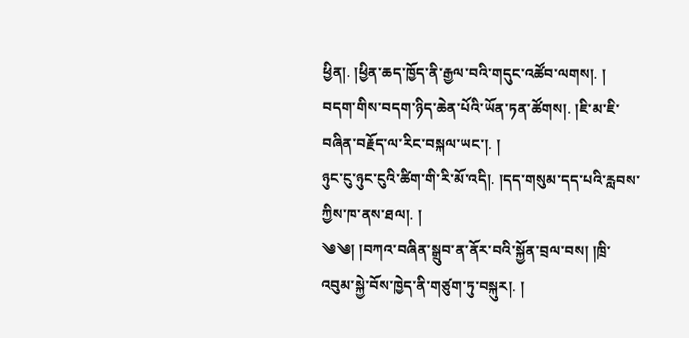ཕྱིན།. །ཕྱིན་ཆད་ཁྱོད་ནི་རྒྱལ་བའི་གདུང་འཚོབ་ལགས།. །
བདག་གིས་བདག་ཉིད་ཆེན་པོའི་ཡོན་ཏན་ཚོགས།. །ཇི་མ་ཇི་བཞིན་བརྗོད་ལ་རིང་བསྐལ་ཡང་།. །
ཉུང་ངུ་ཉུང་ངུའི་ཚིག་གི་རི་མོ་འདི།. །དད་གསུམ་དད་པའི་རླབས་ཀྱིས་ཁ་ནས་ཐལ།. །
༄༄། །བཀའ་བཞིན་སྒྲུབ་ན་ནོར་བའི་སྐྱོན་བྲལ་བས། །ཁྲི་འབུམ་སྐྱེ་བོས་ཁྱེད་ནི་གཙུག་ཏུ་བསྐུར།. །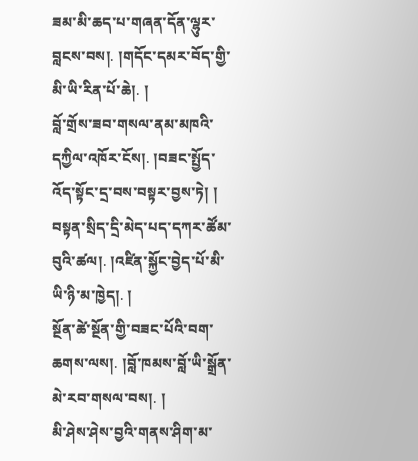ཟམ་མི་ཆད་པ་གཞན་དོན་ལྷུར་བླངས་བས།. །གདོང་དམར་བོད་གྱི་མི་ཡི་རིན་པོ་ཆེ།. །
བློ་གྲོས་ཟབ་གསལ་ནམ་མཁའི་དཀྱིལ་འཁོར་ངོས།. །བཟང་སྤྱོད་འོད་སྟོང་དྲ་བས་བསྟར་བྱས་ཏེ། །
བསྟན་སྲིད་དྲི་མེད་པད་དཀར་ཚོམ་བུའི་ཚལ།. །འཛིན་སྐྱོང་བྱེད་པོ་མི་ཡི་ཉི་མ་ཁྱེད།. །
སྔོན་ཚེ་སྔོན་གྱི་བཟང་པོའི་བག་ཆགས་ལས།. །བློ་ཁམས་བློ་ཡི་སྒྲོན་མེ་རབ་གསལ་བས།. །
མི་ཤེས་ཤེས་བྱའི་གནས་ཤིག་མ་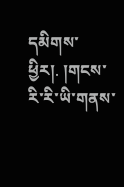དམིགས་ཕྱིར།. །གངས་རི་རི་ཡི་གནས་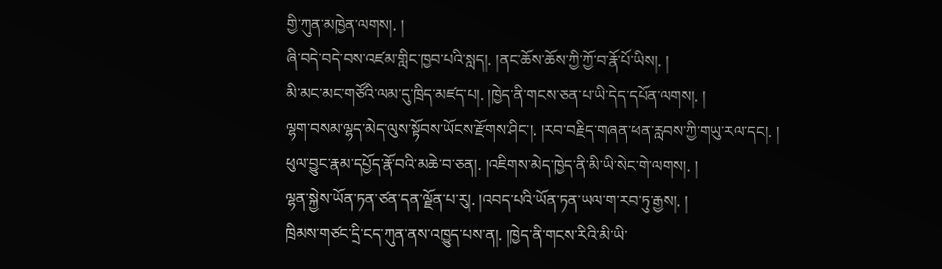གྱི་ཀུན་མཁྱེན་ལགས།. །
ཞི་བདེ་བདེ་བས་འཛམ་གླིང་ཁྱབ་པའི་སླད།. །ནང་ཆོས་ཆོས་ཀྱི་ཀྱོ་བ་རྣོ་པོ་ཡིས།. །
མི་མང་མང་གཙོའི་ལམ་དུ་ཁྲིད་མཛད་པ།. །ཁྱེད་ནི་གངས་ཅན་པ་ཡི་དེད་དཔོན་ལགས།. །
ལྷག་བསམ་ལྷད་མེད་ལུས་སྟོབས་ཡོངས་རྫོགས་ཤིང་།. །རབ་བརྗིད་གཞན་ཕན་རླབས་ཀྱི་གཡུ་རལ་དང།. །
ཕུལ་བྱུང་རྣམ་དཔྱོད་རྣོ་བའི་མཆེ་བ་ཅན།. །འཇིགས་མེད་ཁྱེད་ནི་མི་ཡི་སེང་གེ་ལགས།. །
ལྷན་སྐྱེས་ཡོན་ཏན་ཙན་དན་ལྗོན་པ་རུ།. །འབད་པའི་ཡོན་ཏན་ཡལ་ག་རབ་ཏུ་རྒྱས།. །
ཁྲིམས་གཙང་དྲི་ངད་ཀུན་ནས་འཁྱུད་པས་ན།. །ཁྱེད་ནི་གངས་རིའི་མི་ཡི་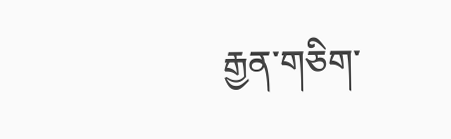རྒྱན་གཅིག་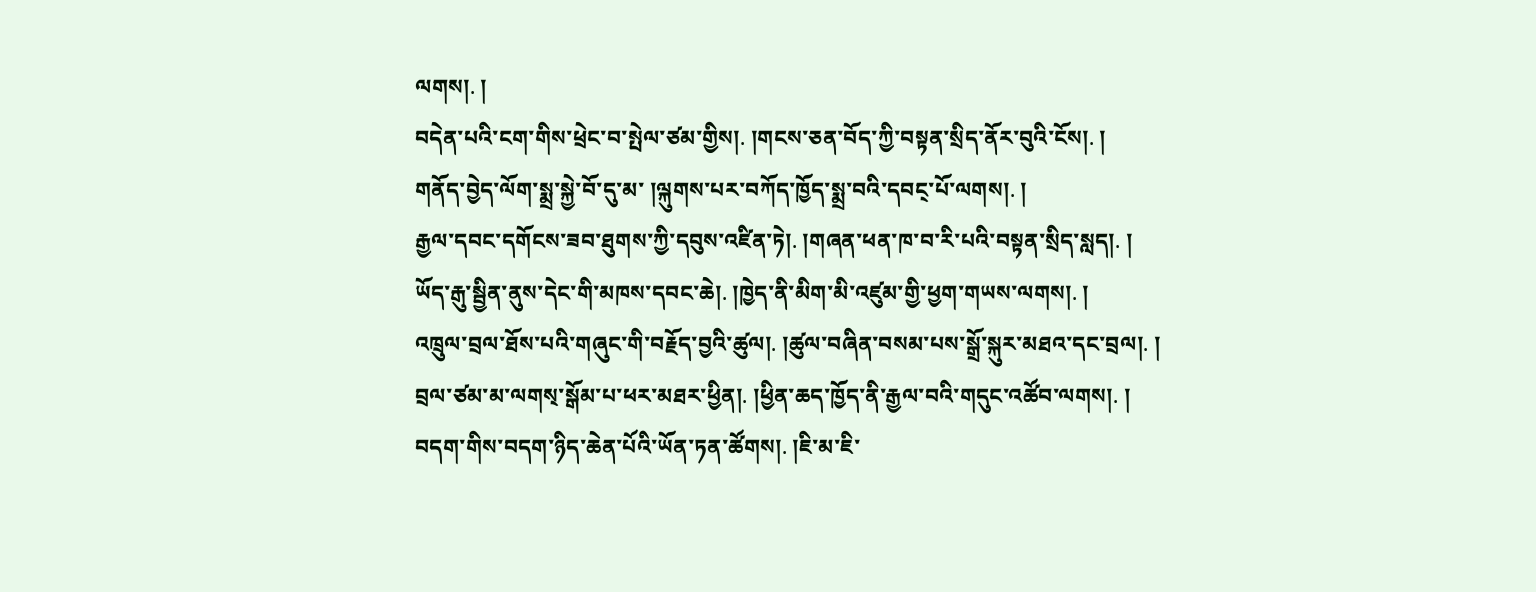ལགས།. །
བདེན་པའི་ངག་གིས་ཕྲེང་བ་སྤེལ་ཙམ་གྱིས།. །གངས་ཅན་བོད་ཀྱི་བསྟན་སྲིད་ནོར་བུའི་ངོས།. །
གནོད་བྱེད་ལོག་སྨྲ་སྐྱེ་བོ་དུ་མ་ །ལྐུགས་པར་བཀོད་ཁྱོད་སྨྲ་བའི་དབང྄་པོ་ལགས།. །
རྒྱལ་དབང་དགོངས་ཟབ་ཐུགས་ཀྱི་དབུས་འཛིན་ཏེ།. །གཞན་ཕན་ཁ་བ་རི་པའི་བསྟན་སྲིད་སླད།. །
ཡོད་རྒུ་སྦྱིན་ནུས་དེང་གི་མཁས་དབང་ཆེ།. །ཁྱེད་ནི་མིག་མི་འཛུམ་གྱི་ཕྱག་གཡས་ལགས།. །
འཁྲུལ་བྲལ་ཐོས་པའི་གཞུང་གི་བརྗོད་བྱའི་ཚུལ།. །ཚུལ་བཞིན་བསམ་པས་སྒྲོ་སྐུར་མཐའ་དང་བྲལ།. །
བྲལ་ཙམ་མ་ལགས྄་སྒོམ་པ་ཕར་མཐར་ཕྱིན།. །ཕྱིན་ཆད་ཁྱོད་ནི་རྒྱལ་བའི་གདུང་འཚོབ་ལགས།. །
བདག་གིས་བདག་ཉིད་ཆེན་པོའི་ཡོན་ཏན་ཚོགས།. །ཇི་མ་ཇི་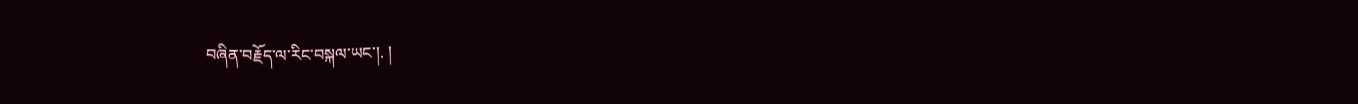བཞིན་བརྗོད་ལ་རིང་བསྐལ་ཡང་།. །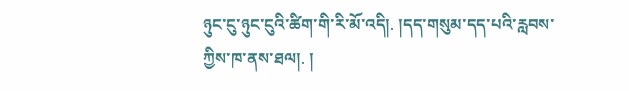ཉུང་ངུ་ཉུང་ངུའི་ཚིག་གི་རི་མོ་འདི།. །དད་གསུམ་དད་པའི་རླབས་ཀྱིས་ཁ་ནས་ཐལ།. །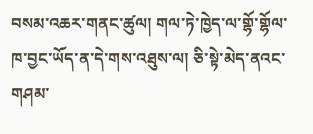བསམ་འཆར་གནང་ཚུལ། གལ་ཏེ་ཁྱེད་ལ་གྷོ་གྷོལ་ཁ་བྱང་ཡོད་ན་དེ་གས་འཐུས་ལ། ཅི་སྟེ་མེད་ནའང་གཤམ་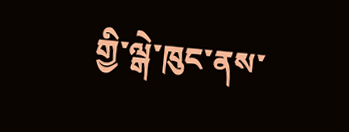གྱི་ལྒེ་ཁུང་ནས་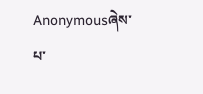Anonymousཞེས་པ་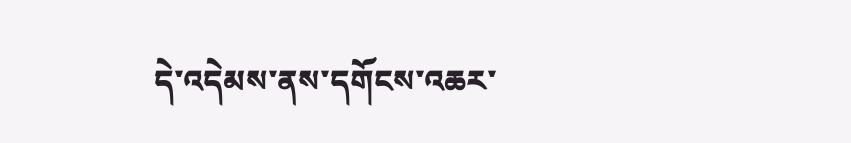དེ་འདེམས་ནས་དགོངས་འཆར་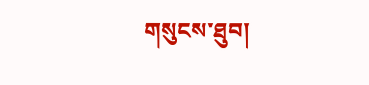གསུངས་ཐུབ།